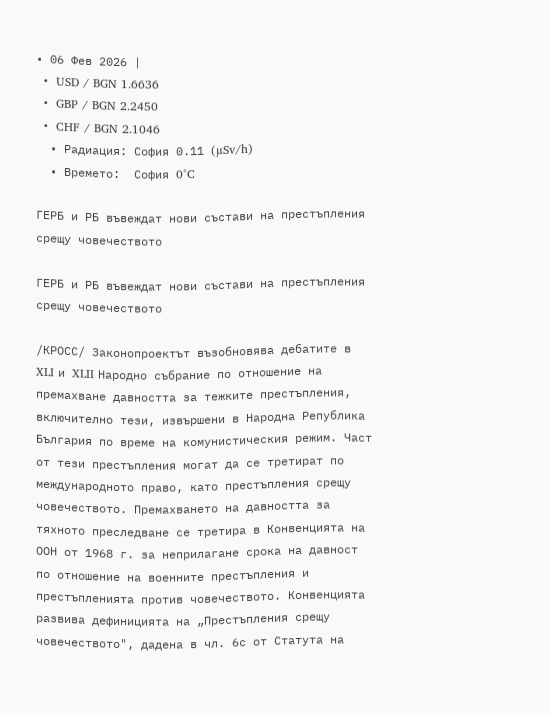• 06 Фев 2026 |
  •  USD / BGN 1.6636
  •  GBP / BGN 2.2450
  •  CHF / BGN 2.1046
  • Радиация: София 0.11 (µSv/h)
  • Времето:  София 0°C

ГЕРБ и РБ въвеждат нови състави на престъпления срещу човечеството

ГЕРБ и РБ въвеждат нови състави на престъпления срещу човечеството

/КРОСС/ Законопроектът възобновява дебатите в XLI и XLII Народно събрание по отношение на премахване давността за тежките престъпления, включително тези, извършени в Народна Република България по време на комунистическия режим. Част от тези престъпления могат да се третират по международното право, като престъпления срещу човечеството. Премахването на давността за тяхното преследване се третира в Конвенцията на ООН от 1968 г. за неприлагане срока на давност по отношение на военните престъпления и престъпленията против човечеството. Конвенцията развива дефиницията на „Престъпления срещу човечеството", дадена в чл. 6с от Статута на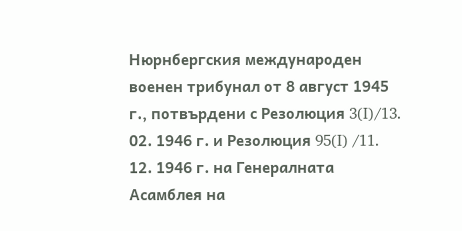Нюрнбергския международен военен трибунал от 8 август 1945 г., потвърдени с Резолюция 3(I)/13. 02. 1946 г. и Резолюция 95(I) /11. 12. 1946 г. на Генералната Асамблея на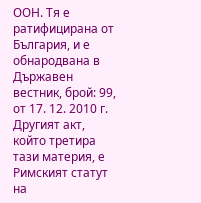ООН. Тя е ратифицирана от България, и е обнародвана в Държавен вестник, брой: 99, от 17. 12. 2010 г.
Другият акт, който третира тази материя, е Римският статут на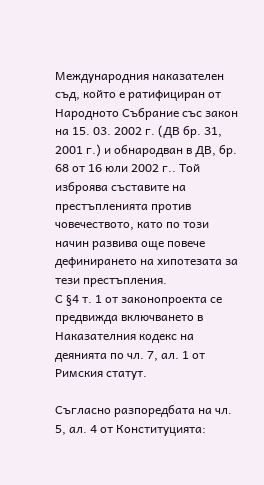Международния наказателен съд, който е ратифициран от Народното Събрание със закон на 15. 03. 2002 г. (ДВ бр. 31, 2001 г.) и обнародван в ДВ, бр. 68 от 16 юли 2002 г.. Той изброява съставите на престъпленията против човечеството, като по този начин развива още повече дефинирането на хипотезата за тези престъпления.
С §4 т. 1 от законопроекта се предвижда включването в Наказателния кодекс на деянията по чл. 7, ал. 1 от Римския статут.

Съгласно разпоредбата на чл. 5, ал. 4 от Конституцията: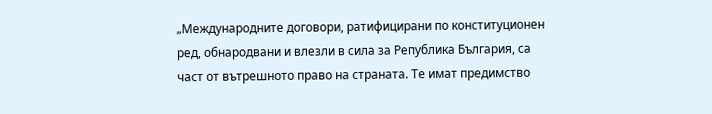„Международните договори, ратифицирани по конституционен ред, обнародвани и влезли в сила за Република България, са част от вътрешното право на страната. Те имат предимство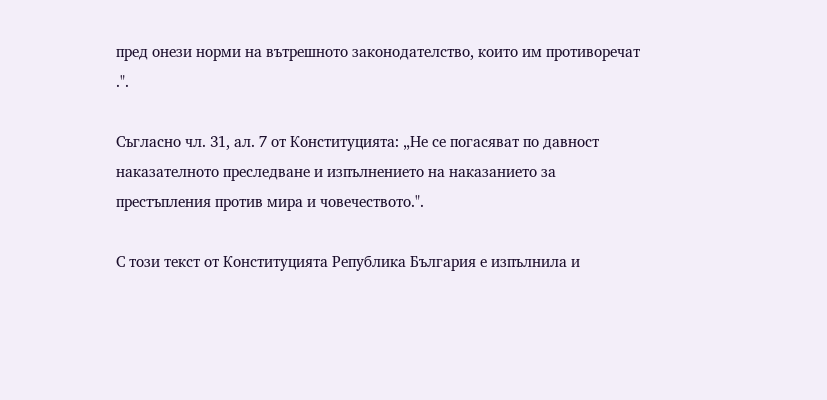пред онези норми на вътрешното законодателство, които им противоречат .".

Съгласно чл. 31, ал. 7 от Конституцията: „Не се погасяват по давност наказателното преследване и изпълнението на наказанието за престъпления против мира и човечеството.".

С този текст от Конституцията Република България е изпълнила и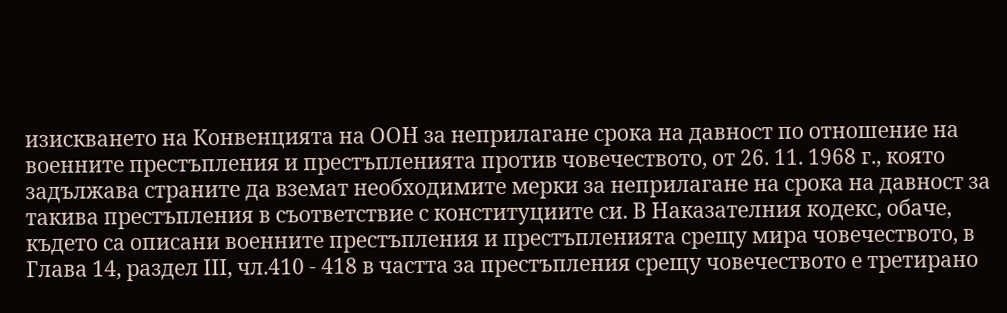изискването на Конвенцията на ООН за неприлагане срока на давност по отношение на военните престъпления и престъпленията против човечеството, от 26. 11. 1968 г., която задължава страните да вземат необходимите мерки за неприлагане на срока на давност за такива престъпления в съответствие с конституциите си. В Наказателния кодекс, обаче, където са описани военните престъпления и престъпленията срещу мира човечеството, в Глава 14, раздел ІІІ, чл.410 - 418 в частта за престъпления срещу човечеството е третирано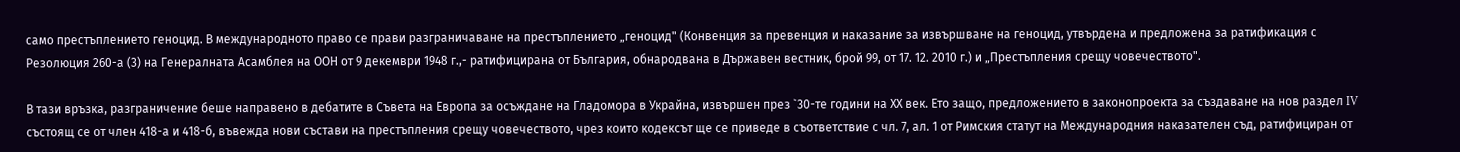само престъплението геноцид. В международното право се прави разграничаване на престъплението „геноцид" (Конвенция за превенция и наказание за извършване на геноцид, утвърдена и предложена за ратификация с Резолюция 260-а (3) на Генералната Асамблея на ООН от 9 декември 1948 г.,- ратифицирана от България, обнародвана в Държавен вестник, брой 99, от 17. 12. 2010 г.) и „Престъпления срещу човечеството".

В тази връзка, разграничение беше направено в дебатите в Съвета на Европа за осъждане на Гладомора в Украйна, извършен през `30-те години на ХХ век. Ето защо, предложението в законопроекта за създаване на нов раздел IV състоящ се от член 418-а и 418-б, въвежда нови състави на престъпления срещу човечеството, чрез които кодексът ще се приведе в съответствие с чл. 7, ал. 1 от Римския статут на Международния наказателен съд, ратифициран от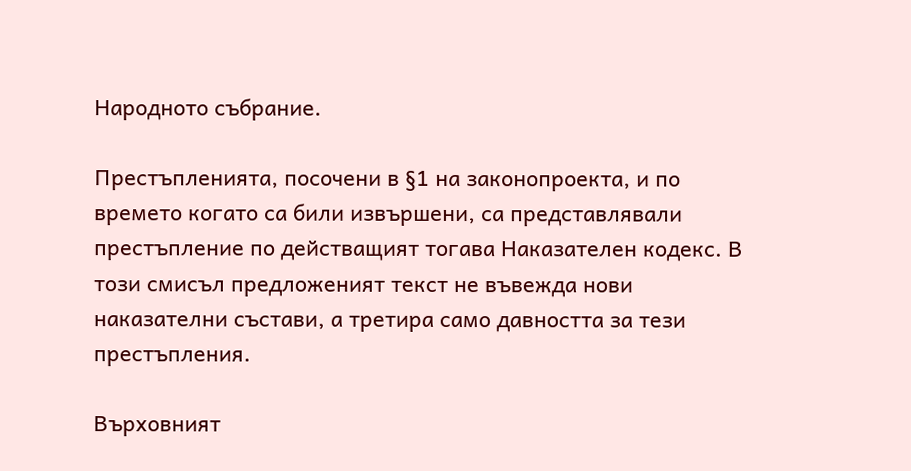Народното събрание.

Престъпленията, посочени в §1 на законопроекта, и по времето когато са били извършени, са представлявали престъпление по действащият тогава Наказателен кодекс. В този смисъл предложеният текст не въвежда нови наказателни състави, а третира само давността за тези престъпления.

Върховният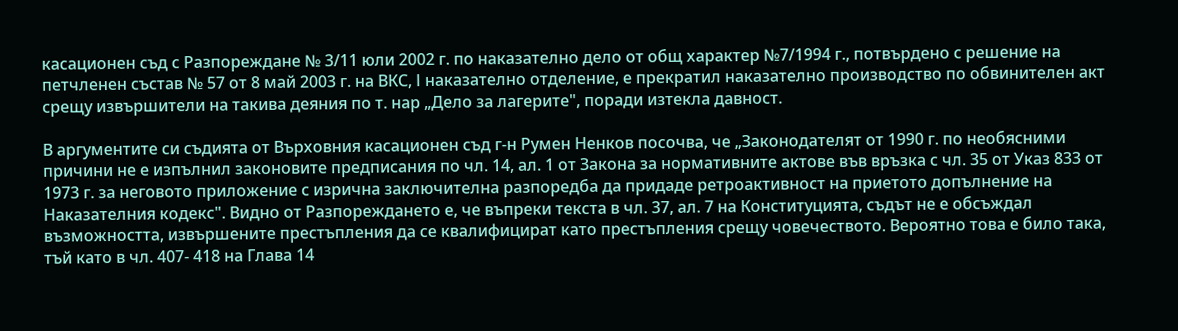касационен съд с Разпореждане № 3/11 юли 2002 г. по наказателно дело от общ характер №7/1994 г., потвърдено с решение на петчленен състав № 57 от 8 май 2003 г. на ВКС, І наказателно отделение, е прекратил наказателно производство по обвинителен акт срещу извършители на такива деяния по т. нар „Дело за лагерите", поради изтекла давност.

В аргументите си съдията от Върховния касационен съд г-н Румен Ненков посочва, че „Законодателят от 1990 г. по необясними причини не е изпълнил законовите предписания по чл. 14, ал. 1 от Закона за нормативните актове във връзка с чл. 35 от Указ 833 от 1973 г. за неговото приложение с изрична заключителна разпоредба да придаде ретроактивност на приетото допълнение на Наказателния кодекс". Видно от Разпореждането е, че въпреки текста в чл. 37, ал. 7 на Конституцията, съдът не е обсъждал възможността, извършените престъпления да се квалифицират като престъпления срещу човечеството. Вероятно това е било така, тъй като в чл. 407- 418 на Глава 14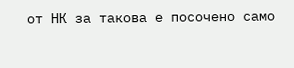от НК за такова е посочено само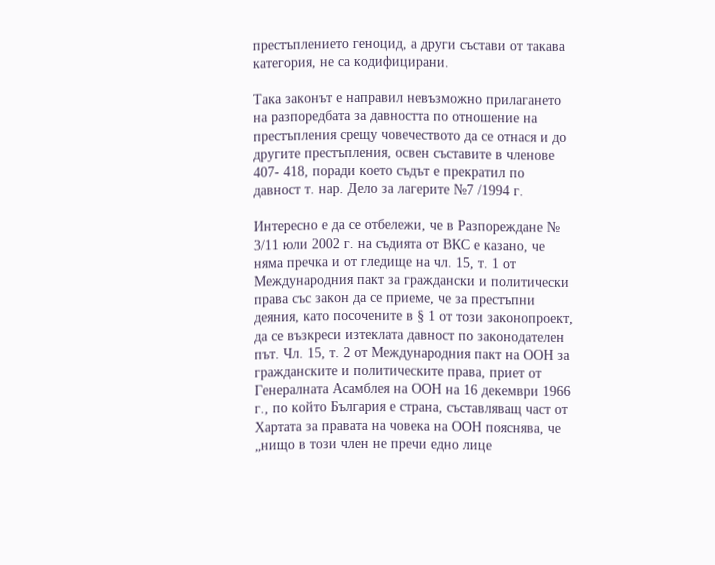престъплението геноцид, а други състави от такава категория, не са кодифицирани.

Така законът е направил невъзможно прилагането на разпоредбата за давността по отношение на престъпления срещу човечеството да се отнася и до другите престъпления, освен съставите в членове 407- 418, поради което съдът е прекратил по давност т. нар. Дело за лагерите №7 /1994 г.

Интересно е да се отбележи, че в Разпореждане № 3/11 юли 2002 г. на съдията от ВКС е казано, че няма пречка и от гледище на чл. 15, т. 1 от Международния пакт за граждански и политически права със закон да се приеме, че за престъпни деяния, като посочените в § 1 от този законопроект, да се възкреси изтеклата давност по законодателен път. Чл. 15, т. 2 от Международния пакт на ООН за гражданските и политическите права, приет от Генералната Асамблея на ООН на 16 декември 1966 г., по който България е страна, съставляващ част от Хартата за правата на човека на ООН пояснява, че „нищо в този член не пречи едно лице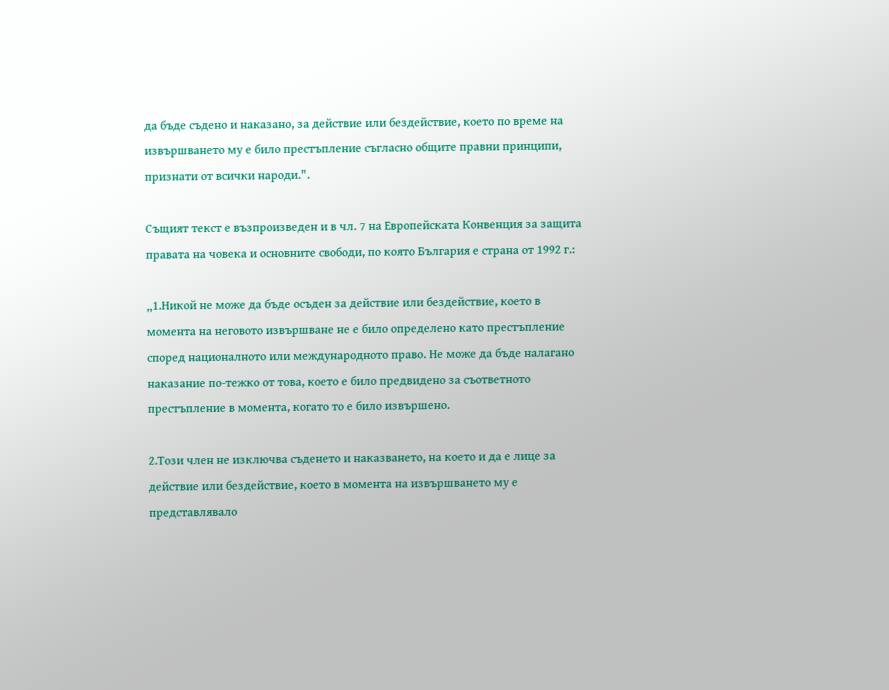да бъде съдено и наказано, за действие или бездействие, което по време на извършването му е било престъпление съгласно общите правни принципи, признати от всички народи.".

Същият текст е възпроизведен и в чл. 7 на Европейската Конвенция за защита правата на човека и основните свободи, по която България е страна от 1992 г.:

„1.Никой не може да бъде осъден за действие или бездействие, което в момента на неговото извършване не е било определено като престъпление според националното или международното право. Не може да бъде налагано наказание по-тежко от това, което е било предвидено за съответното престъпление в момента, когато то е било извършено.

2.Този член не изключва съденето и наказването, на което и да е лице за действие или бездействие, което в момента на извършването му е представлявало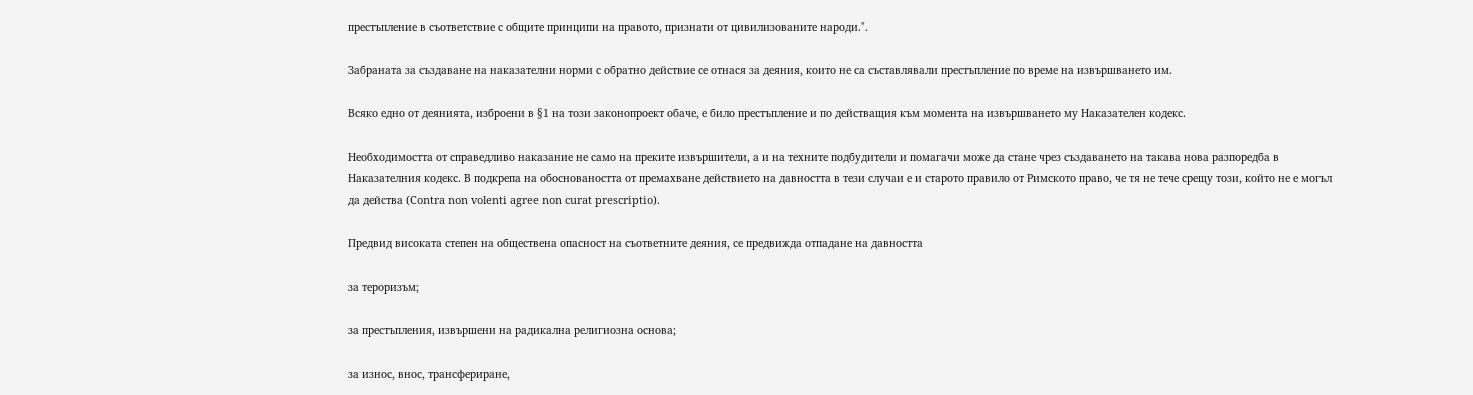престъпление в съответствие с общите принципи на правото, признати от цивилизованите народи.".

Забраната за създаване на наказателни норми с обратно действие се отнася за деяния, които не са съставлявали престъпление по време на извършването им.

Всяко едно от деянията, изброени в §1 на този законопроект обаче, е било престъпление и по действащия към момента на извършването му Наказателен кодекс.

Необходимостта от справедливо наказание не само на преките извършители, а и на техните подбудители и помагачи може да стане чрез създаването на такава нова разпоредба в Наказателния кодекс. В подкрепа на обосноваността от премахване действието на давността в тези случаи е и старото правило от Римското право, че тя не тече срещу този, който не е могъл да действа (Contra non volenti agree non curat prescriptio).

Предвид високата степен на обществена опасност на съответните деяния, се предвижда отпадане на давността

за тероризъм;

за престъпления, извършени на радикална религиозна основа;

за износ, внос, трансфериране,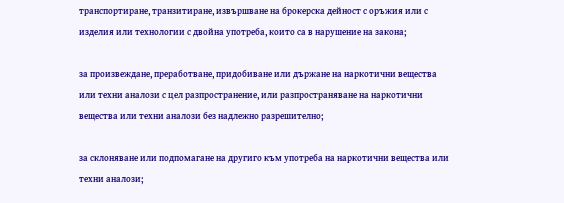транспортиране, транзитиране, извършване на брокерска дейност с оръжия или с изделия или технологии с двойна употреба, които са в нарушение на закона;

за произвеждане, преработване, придобиване или държане на наркотични вещества или техни аналози с цел разпространение, или разпространяване на наркотични вещества или техни аналози без надлежно разрешително;

за склоняване или подпомагане на другиго към употреба на наркотични вещества или техни аналози;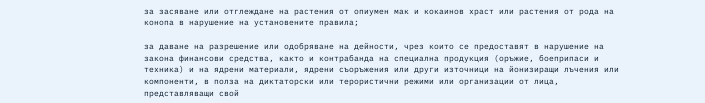за засяване или отглеждане на растения от опиумен мак и кокаинов храст или растения от рода на конопа в нарушение на установените правила;

за даване на разрешение или одобряване на дейности, чрез които се предоставят в нарушение на закона финансови средства, както и контрабанда на специална продукция (оръжие, боеприпаси и техника) и на ядрени материали, ядрени съоръжения или други източници на йонизиращи лъчения или компоненти, в полза на диктаторски или терористични режими или организации от лица, представляващи свой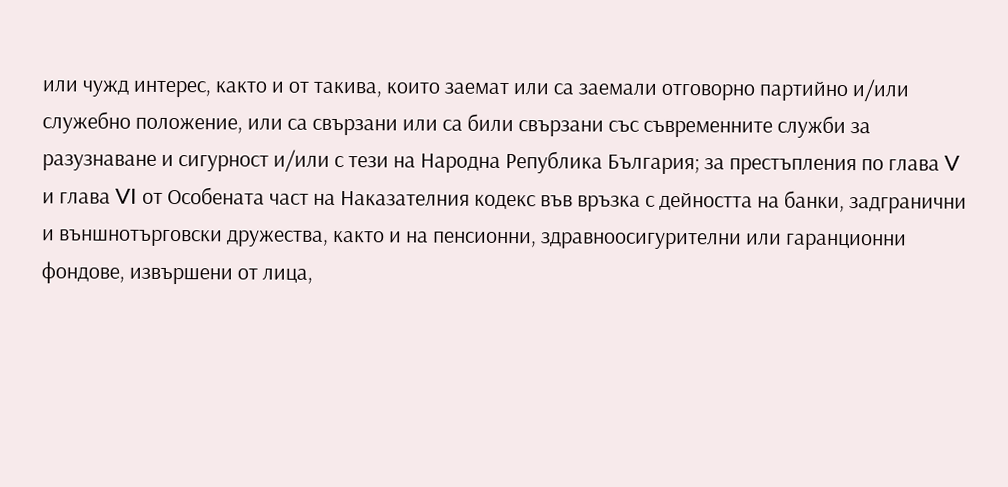или чужд интерес, както и от такива, които заемат или са заемали отговорно партийно и/или служебно положение, или са свързани или са били свързани със съвременните служби за разузнаване и сигурност и/или с тези на Народна Република България; за престъпления по глава V и глава VI от Особената част на Наказателния кодекс във връзка с дейността на банки, задгранични и външнотърговски дружества, както и на пенсионни, здравноосигурителни или гаранционни фондове, извършени от лица,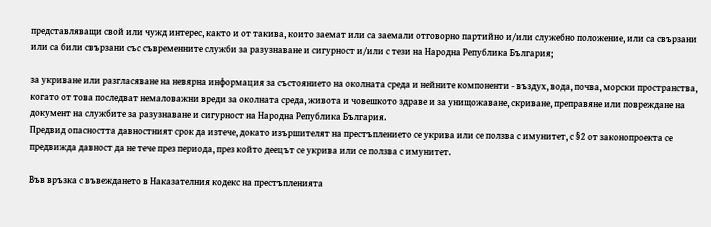представляващи свой или чужд интерес, както и от такива, които заемат или са заемали отговорно партийно и/или служебно положение, или са свързани или са били свързани със съвременните служби за разузнаване и сигурност и/или с тези на Народна Република България;

за укриване или разгласяване на невярна информация за състоянието на околната среда и нейните компоненти - въздух, вода, почва, морски пространства, когато от това последват немаловажни вреди за околната среда, живота и човешкото здраве и за унищожаване, скриване, преправяне или повреждане на документ на службите за разузнаване и сигурност на Народна Република България.
Предвид опасността давностният срок да изтече, докато изършителят на престъплението се укрива или се ползва с имунитет, с §2 от законопроекта се предвижда давност да не тече през периода, през който деецът се укрива или се ползва с имунитет.

Във връзка с въвеждането в Наказателния кодекс на престъпленията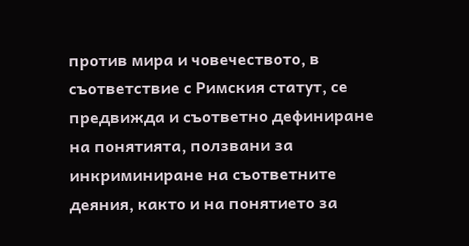против мира и човечеството, в съответствие с Римския статут, се предвижда и съответно дефиниране на понятията, ползвани за инкриминиране на съответните деяния, както и на понятието за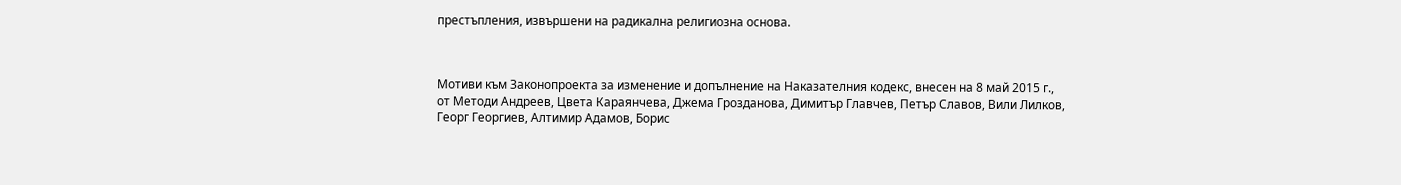престъпления, извършени на радикална религиозна основа.



Мотиви към Законопроекта за изменение и допълнение на Наказателния кодекс, внесен на 8 май 2015 г., от Методи Андреев, Цвета Караянчева, Джема Грозданова, Димитър Главчев, Петър Славов, Вили Лилков, Георг Георгиев, Алтимир Адамов, Борис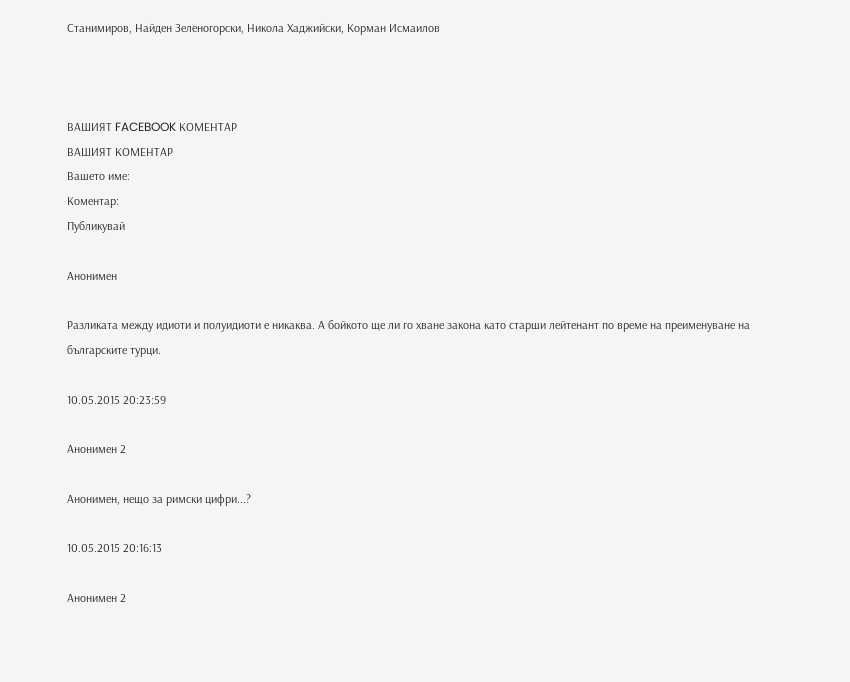Станимиров, Найден Зеленогорски, Никола Хаджийски, Корман Исмаилов



ВАШИЯТ FACEBOOK КОМЕНТАР
ВАШИЯТ КОМЕНТАР
Вашето име:
Коментар:
Публикувай

Анонимен

Разликата между идиоти и полуидиоти е никаква. А бойкото ще ли го хване закона като старши лейтенант по време на преименуване на българските турци.

10.05.2015 20:23:59

Анонимен 2

Анонимен, нещо за римски цифри...?

10.05.2015 20:16:13

Анонимен 2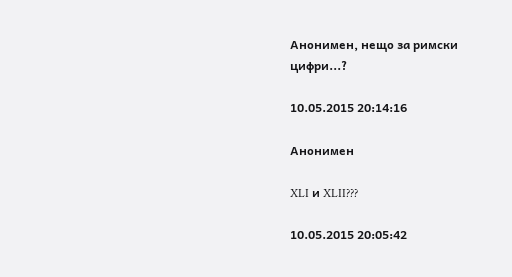Анонимен, нещо за римски цифри...?

10.05.2015 20:14:16

Анонимен

XLI и XLII???

10.05.2015 20:05:42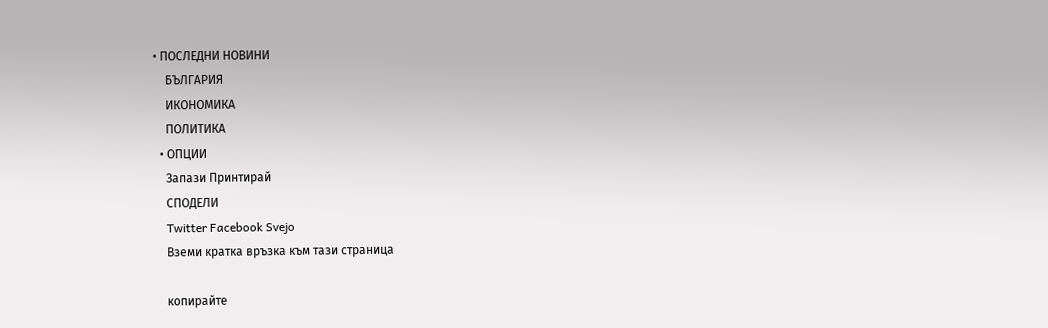• ПОСЛЕДНИ НОВИНИ
    БЪЛГАРИЯ
    ИКОНОМИКА
    ПОЛИТИКА
  • ОПЦИИ
    Запази Принтирай
    СПОДЕЛИ
    Twitter Facebook Svejo
    Вземи кратка връзка към тази страница

    копирайте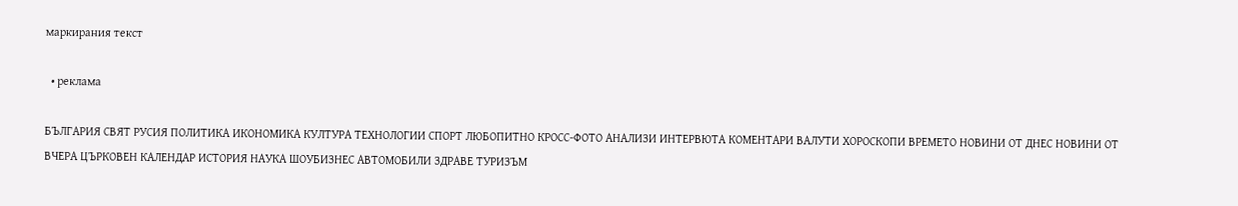маркирания текст

  • реклама

БЪЛГАРИЯ СВЯТ РУСИЯ ПОЛИТИКА ИКОНОМИКА КУЛТУРА ТЕХНОЛОГИИ СПОРТ ЛЮБОПИТНО КРОСС-ФОТО АНАЛИЗИ ИНТЕРВЮТА КОМЕНТАРИ ВАЛУТИ ХОРОСКОПИ ВРЕМЕТО НОВИНИ ОТ ДНЕС НОВИНИ ОТ ВЧЕРА ЦЪРКОВЕН КАЛЕНДАР ИСТОРИЯ НАУКА ШОУБИЗНЕС АВТОМОБИЛИ ЗДРАВЕ ТУРИЗЪМ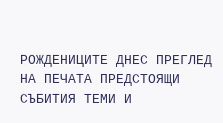РОЖДЕНИЦИТЕ ДНЕС ПРЕГЛЕД НА ПЕЧАТА ПРЕДСТОЯЩИ СЪБИТИЯ ТЕМИ И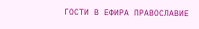ГОСТИ В ЕФИРА ПРАВОСЛАВИЕ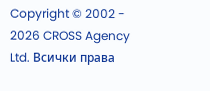Copyright © 2002 - 2026 CROSS Agency Ltd. Всички права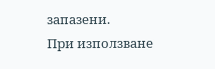запазени.
При използване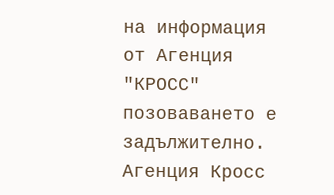на информация от Агенция "КРОСС" позоваването е задължително.
Агенция Кросс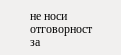не носи отговорност за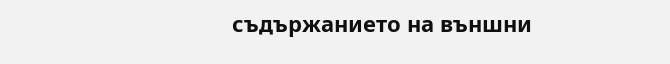съдържанието на външни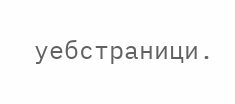уебстраници.